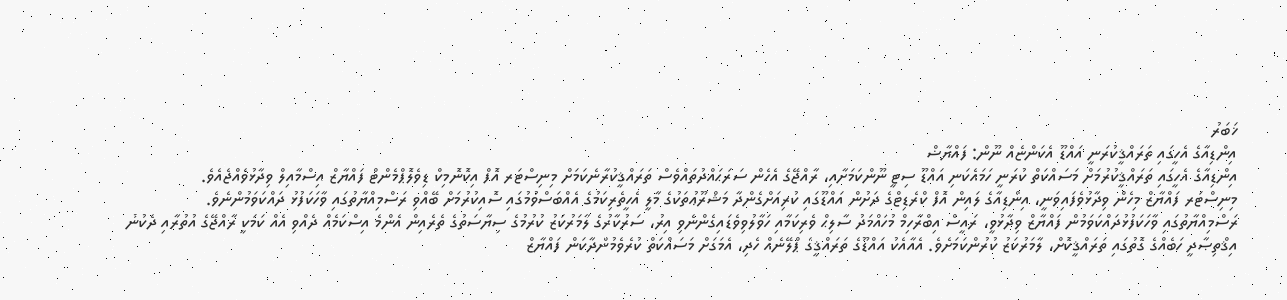ޚަބަރު
އިންޑިއާގެ އެހީގައި ތަރައްޤީކުރަނީ އައްޑޫ އެކަންޏެއް ނޫން: ފައްޔާޟް
އިންޑިއާގެ އެހީގައި ތަރައްޤީކުރުމަށް މަސައްކަތް ކުރަނީ ހަމައެކަނި އައްޑޫ ސިޓީ ނޫންކަމަށާއި، ރާއްޖޭގެ އެހެން ސަރަޙައްދުތައްވެސް ތަރައްޤީކުރާނެކަމަށް މިނިސްޓަރ އޮފް އިކޮނޮމިކް ޑިވެލޮޕްމެންޓް ފައްޔާޒް އިސްމާއިލް ވިދާޅުވެއްޖެއެވެ.
މިނިސްޓަރ ފައްޔާޒް މިހެން ވިދާޅުވެފައިވަނީ، އިންޑިއާގެ ލައިން އޮފް ކްރެޑިޓްގެ ދަށުން އައްޑޫގައި ކުރިއަށްގެންދާ މަޝްރޫޢުތަކުގެ މާލީ އެހީތެރިކަމުގެ އެއްބަސްވުމުގައި ސޮއިކުރުމަށް ބޭއްވި ރަސްމިއްޔާތުގައި ވާހަކަފުޅު ދައްކަވަމުންނެވެ.
ރަސްމިއްޔާތުގައި ވާހަކަފުޅުދައްކަވަމުން ފައްޔާޒް ވިދާޅުވީ، ރައީސް އިބްރާހިމް މުހައްމަދު ސާލިޙް ވެރިކަމާއި ހަވާލުވިވެޑައިގެންނެވި އިރު، ސަރުކާރުގެ ލާމަރުކަޒު ކުރުމުގެ ސިޔާސަތުގެ ތެރެއިން އެންމެ އިސްކަމެއް ދެއްވި އެއް ކަމަކީ ރާއްޖޭގެ އުތުރާއި ދެކުނު އިޤްތިޞާދީ ހަބެއްގެ ގޮތުގައި ތަރައްޤީކޮށް، ލާމަރުކަޒު ކުރުންކަމަށެވެ. އެއާއެކު އައްޑޫގެ ތަރައްޤީގެ ޕްލޭނެއް ހެދި، އެމަގަށް މަސައްކަތް ކުރެވެމުންދާކަން ފައްޔާޒް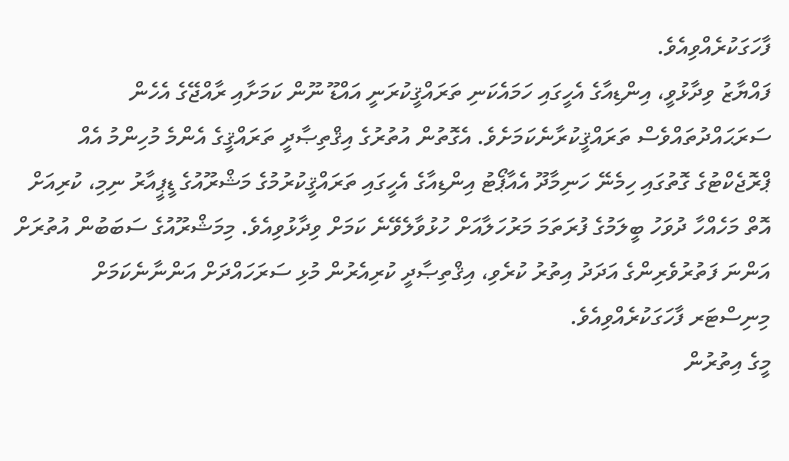ފާހަގަކުރެއްވިއެވެ.
ފައްޔާޒު ވިދާޅުވީ، އިންޑިއާގެ އެހީގައި ހަމައެކަނި ތަރައްޤީކުރަނީ އައްޑޫ ނޫން ކަމަށާއި ރާއްޖޭގެ އެހެން ސަރަޙައްދުތައްވެސް ތަރައްޤީކުރާނެކަމަށެވެ. އެގޮތުން އުތުރުގެ އިޤްތިޞާދީ ތަރައްޤީގެ އެންމެ މުހިންމު އެއް ޕްރޮޖެކްޓުގެ ގޮތުގައި ހިމެނޭ ހަނިމާދޫ އެއާޕޯޓު އިންޑިއާގެ އެހީގައި ތަރައްޤީކުރުމުގެ މަޝްރޫއުގެ ޑީޕީއާރު ނިމި، ކުރިއަށް އޮތް މަހެއްހާ ދުވަހު ބީލަމުގެ ފުރަތަމަ މަރުހަލާއަށް ހުޅުވާލެވޭނެ ކަމަށް ވިދާޅުވިއެވެ. މިމަޝްރޫއުގެ ސަބަބުން އުތުރަށް އަންނަ ފަތުރުވެރިންގެ އަދަދު އިތުރު ކުރެވި، އިޤްތިޞާދީ ކުރިއެރުން މުޅި ސަރަހައްދަށް އަންނާނެކަމަށް މިނިސްޓަރ ފާހަގަކުރެއްވިއެވެ.
މީގެ އިތުރުން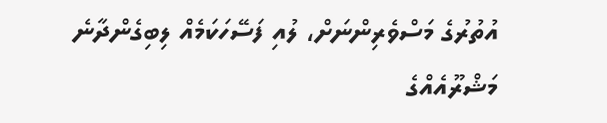އުތުރުގެ މަސްވެރިންނަށް، ލުއި ފަސޭހަކަމެއް ލިބިގެންދާނެ މަޝްރޫއެއްގެ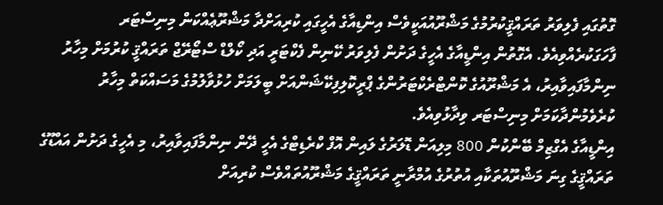ގޮތުގައި ފެލިވަރު ތަރައްޤީކުރުމުގެ މަޝްރޫއުއަކީވެސް އިންޑިއާގެ އެހީގައި ކުރިއަށްދާ މަޝްރޫޢެއްކަން މިނިސްޓަރ ފާހަގަކުރެއްވިއެވެ. އެގޮތުން އިންޑީއާގެ އެހީގެ ދަށުން ފެލިވަރު ކޭނިން ފެކްޓަރީ އަދި ކޯލްޑް ސްޓޯރޭޖް ތަރައްޤީ ކުރުމަށް މިހާރު ނިންމާފައިވާއިރު، އެ މަޝްރޫއުގެ ކޮންޓްރެކްޓަރުންގެ ޕްރީކޮލިފިކޭޝަންއަށް ބީލަމަށް ހުޅުވާލުމުގެ މަސައްކަތް މިހާރު ކުރެވެމުންދާކަމަށް މިނިސްޓަރ ވިދާޅުވިއެވެ.
އިންޑީއާގެ އެގްޒިމް ބޭންކުން 800 މިލިއަން ޑޮލަރުގެ ލައިން އޮފް ކްރެޑިޓްގެ އެހީ ދޭން ނިންމާފައިވާއިރު، މި އެހީގެ ދަށުން އައްޑޫގެ ތަރައްޤީގެ ގިނަ މަޝްރޫއުތަކާއި އުތުރުގެ އުމްރާނީ ތަރައްޤީގެ މަޝްރޫއުތައްވެސް ކުރިއަށް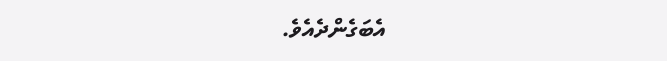އެބަގެންދެއެވެ.